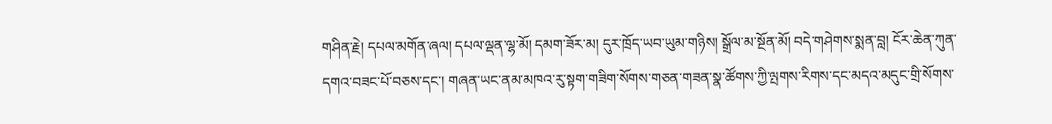གཤིན་རྗེ། དཔལ་མགོན་ཞལ། དཔལ་ལྡན་ལྷ་མོ། དམག་ཟོར་མ། དུར་ཁྲོད་ཡབ་ཡུམ་གཉིས། སྒྲོལ་མ་སྔོན་མོ། བདེ་གཤེགས་སྨན་བླ། ངོར་ཆེན་ཀུན་དགའ་བཟང་པོ་བཅས་དང་། གཞན་ཡང་ནམ་མཁའ་རུ་སྟག་གཟིག་སོགས་གཅན་གཟན་སྣ་ཚོགས་ཀྱི་ལྤགས་རིགས་དང་མདའ་མདུང་གྲི་སོགས་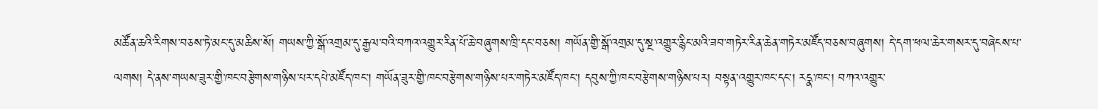མཚོན་ཆའི་རིགས་བཅས་ཏེ་མང་དུ་མཆིས་སོ། གཡས་ཀྱི་སྒོ་འགྲམ་དུ་རྒྱལ་བའི་བཀའ་འགྱུར་རིན་པོ་ཆེ་བཞུགས་ཁྲི་དང་བཅས། གཡོན་གྱི་སྒོ་འགྲམ་དུ་སྔ་འགྱུར་རྙིང་མའི་ཟབ་གཏེར་རིན་ཆེན་གཏེར་མཛོད་བཅས་བཞུགས། དེ་དག་ཕལ་ཆེར་གསར་དུ་བཞེངས་པ་ལགས། དེ་ནས་གཡས་ཟུར་གྱི་ཁང་བརྩེགས་གཉིས་པར་དཔེ་མཛོད་ཁང་། གཡོན་ཟུར་གྱི་ཁང་བརྩེགས་གཉིས་པར་གཏེར་མཛོད་ཁང་། དབུས་ཀྱི་ཁང་བརྩེགས་གཉིས་པར། བསྟན་འགྱུར་ཁང་དང་། རདྣ་ཁང་། བཀའ་འགྱུར་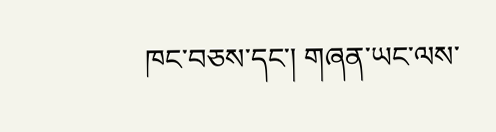ཁང་བཅས་དང་། གཞན་ཡང་ལས་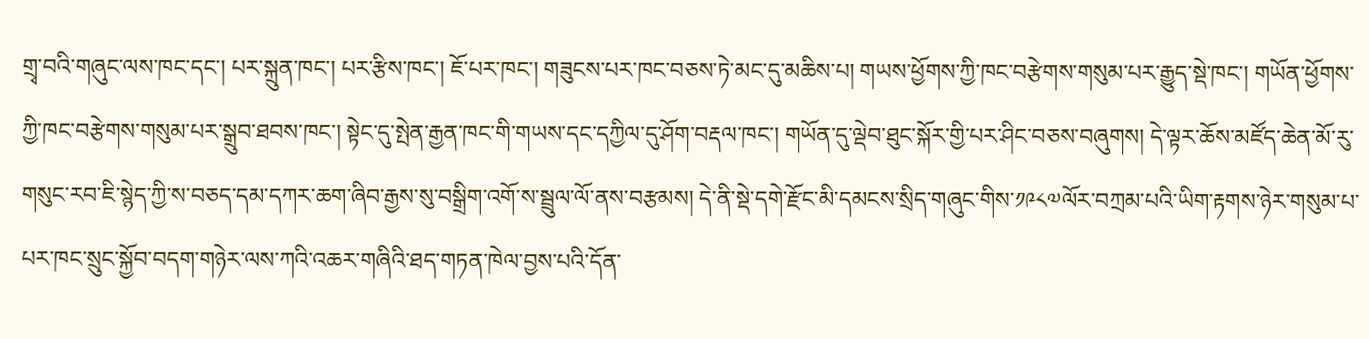གྲྭ་བའི་གཞུང་ལས་ཁང་དང་། པར་སྐྲུན་ཁང་། པར་རྩིས་ཁང་། ཇོ་པར་ཁང་། གཟུངས་པར་ཁང་བཅས་ཏེ་མང་དུ་མཆིས་པ། གཡས་ཕྱོགས་ཀྱི་ཁང་བརྩེགས་གསུམ་པར་རྒྱུད་སྡེ་ཁང་། གཡོན་ཕྱོགས་ཀྱི་ཁང་བརྩེགས་གསུམ་པར་སྒྲུབ་ཐབས་ཁང་། སྟེང་དུ་སྤེན་རྒྱན་ཁང་གི་གཡས་དང་དཀྱིལ་དུ་ཤོག་བརྡལ་ཁང་། གཡོན་དུ་ལྡེབ་ཐུང་སྐོར་གྱི་པར་ཤིང་བཅས་བཞུགས། དེ་ལྟར་ཆོས་མཛོད་ཆེན་མོ་རུ་གསུང་རབ་ཇི་སྙེད་ཀྱི་ས་བཅད་དམ་དཀར་ཆག་ཞིབ་རྒྱས་སུ་བསྒྲིག་འགོ་ས་སྦྲུལ་ལོ་ནས་བརྩམས། དེ་ནི་སྡེ་དགེ་རྫོང་མི་དམངས་སྲིད་གཞུང་གིས་༡༩༨༧ལོར་བཀྲམ་པའི་ཡིག་རྟགས་ཉེར་གསུམ་པ་པར་ཁང་སྲུང་སྐྱོབ་བདག་གཉེར་ལས་ཀའི་འཆར་གཞིའི་ཐད་གཏན་ཁེལ་བྱས་པའི་དོན་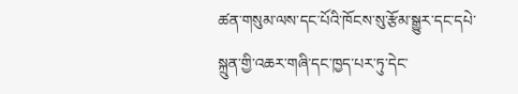ཚན་གསུམ་ལས་དང་པོའི་ཁོངས་སུ་རྩོམ་སྒྱུར་དང་དཔེ་སྐྲུན་གྱི་འཆར་གཞི་དང་ཁྱད་པར་ཏུ་དེང་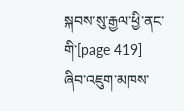སྐབས་སུ་རྒྱལ་ཕྱི་ནང་གི་[page 419] ཞིབ་འཇུག་མཁས་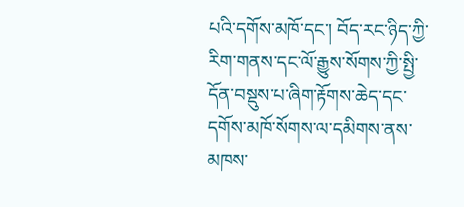པའི་དགོས་མཁོ་དང་། བོད་རང་ཉིད་ཀྱི་རིག་གནས་དང་ལོ་རྒྱུས་སོགས་ཀྱི་སྤྱི་དོན་བསྡུས་པ་ཞིག་རྟོགས་ཆེད་དང་དགོས་མཁོ་སོགས་ལ་དམིགས་ནས་མཁས་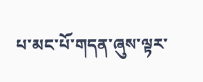པ་མང་པོ་གདན་ཞུས་ལྟར་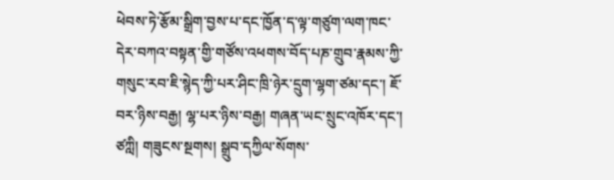ཕེབས་ཏེ་རྩོམ་སྒྲིག་བྱས་པ་དང་ཁྱོན་ད་ལྟ་གཙུག་ལག་ཁང་དེར་བཀའ་བསྟན་གྱི་གཙོས་འཕགས་བོད་པཎ་གྲུབ་རྣམས་ཀྱི་གསུང་རབ་ཇི་སྙེད་ཀྱི་པར་ཤིང་ཁྲི་ཉེར་དྲུག་ལྷག་ཙམ་དང་། ཇོ་བར་ཉིས་བརྒྱ། ལྷ་པར་ཉིས་བརྒྱ། གཞན་ཡང་སྲུང་འཁོར་དང་། ཙཀླི། གཟུངས་སྔགས། སྒྲུབ་དཀྱིལ་སོགས་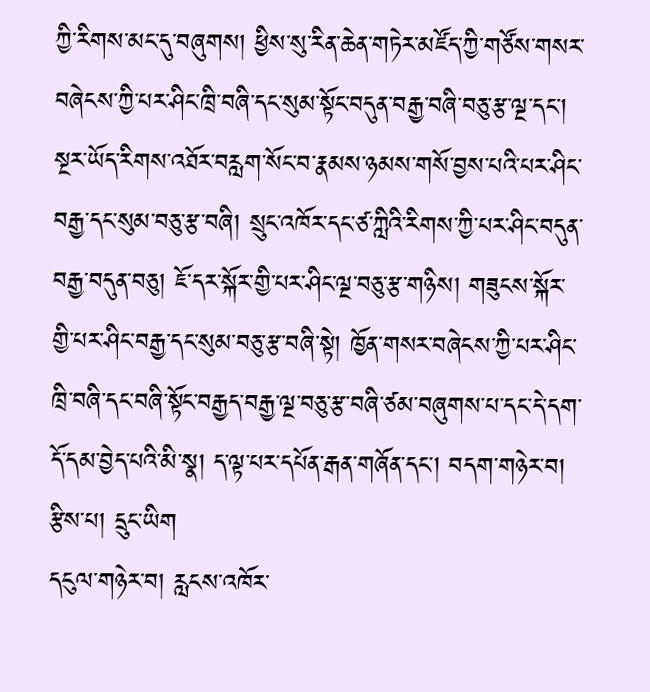ཀྱི་རིགས་མང་དུ་བཞུགས། ཕྱིས་སུ་རིན་ཆེན་གཏེར་མཛོད་ཀྱི་གཙོས་གསར་བཞེངས་ཀྱི་པར་ཤིང་ཁྲི་བཞི་དང་སུམ་སྟོང་བདུན་བརྒྱ་བཞི་བཅུ་རྩ་ལྔ་དང་། སྔར་ཡོད་རིགས་འཐོར་བརླག་སོང་བ་རྣམས་ཉམས་གསོ་བྱས་པའི་པར་ཤིང་བརྒྱ་དང་སུམ་བཅུ་རྩ་བཞི། སྲུང་འཁོར་དང་ཙ་ཀླིའི་རིགས་ཀྱི་པར་ཤིང་བདུན་བརྒྱ་བདུན་བཅུ། ཇོ་དར་སྐོར་གྱི་པར་ཤིང་ལྔ་བཅུ་རྩ་གཉིས། གཟུངས་སྐོར་གྱི་པར་ཤིང་བརྒྱ་དང་སུམ་བཅུ་རྩ་བཞི་སྟེ། ཁྱོན་གསར་བཞེངས་ཀྱི་པར་ཤིང་ཁྲི་བཞི་དང་བཞི་སྟོང་བརྒྱད་བརྒྱ་ལྔ་བཅུ་རྩ་བཞི་ཙམ་བཞུགས་པ་དང་དེ་དག་དོ་དམ་བྱེད་པའི་མི་སྣ། ད་ལྟ་པར་དཔོན་རྒན་གཞོན་དང་། བདག་གཉེར་བ། རྩིས་པ། དྲུང་ཡིག
དངུལ་གཉེར་བ། རླངས་འཁོར་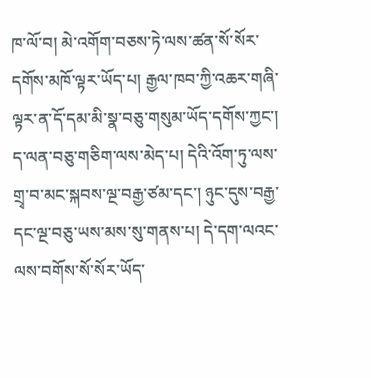ཁ་ལོ་བ། མེ་འགོག་བཅས་ཏེ་ལས་ཚན་སོ་སོར་དགོས་མཁོ་ལྟར་ཡོད་པ། རྒྱལ་ཁབ་ཀྱི་འཆར་གཞི་ལྟར་ན་དོ་དམ་མི་སྣ་བཅུ་གསུམ་ཡོད་དགོས་ཀྱང་། ད་ལན་བཅུ་གཅིག་ལས་མེད་པ། དེའི་འོག་ཏུ་ལས་གྲྭ་བ་མང་སྐབས་ལྔ་བརྒྱ་ཙམ་དང་། ཉུང་དུས་བརྒྱ་དང་ལྔ་བཅུ་ཡས་མས་སུ་གནས་པ། དེ་དག་ལའང་ལས་བགོས་སོ་སོར་ཡོད་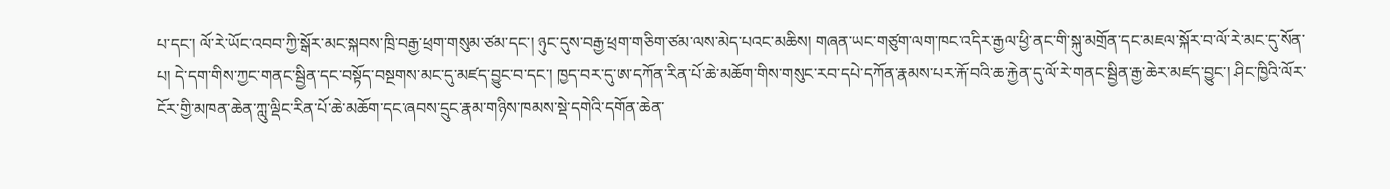པ་དང་། ལོ་རེ་ཡོང་འབབ་ཀྱི་སྒོར་མང་སྐབས་ཁྲི་བརྒྱ་ཕྲག་གསུམ་ཙམ་དང་། ཉུང་དུས་བརྒྱ་ཕྲག་གཅིག་ཙམ་ལས་མེད་པའང་མཆིས། གཞན་ཡང་གཙུག་ལག་ཁང་འདིར་རྒྱལ་ཕྱི་ནང་གི་སྐུ་མགྲོན་དང་མཇལ་སྐོར་བ་ལོ་རེ་མང་དུ་སོན་པ། དེ་དག་གིས་ཀྱང་གནང་སྦྱིན་དང་བསྟོད་བསྔགས་མང་དུ་མཛད་བྱུང་བ་དང་། ཁྱད་བར་དུ་ཨ་དཀོན་རིན་པོ་ཆེ་མཆོག་གིས་གསུང་རབ་དཔེ་དཀོན་རྣམས་པར་རྐོ་བའི་ཆ་རྐྱེན་དུ་ལོ་རེ་གནང་སྦྱིན་རྒྱ་ཆེར་མཛད་བྱུང་། ཤིང་ཁྱིའི་ལོར་ངོར་གྱི་མཁན་ཆེན་ཀླུ་ལྡིང་རིན་པོ་ཆེ་མཆོག་དང་ཞབས་དྲུང་རྣམ་གཉིས་ཁམས་སྡེ་དགེའི་དགོན་ཆེན་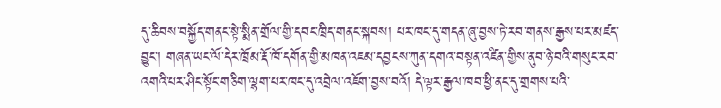དུ་ཆིབས་བསྐྱོད་གནང་སྟེ་སྨིན་གྲོལ་གྱི་དབང་ཁྲིད་གནང་སྐབས། པར་ཁང་དུ་གདན་ཞུ་བྱས་ཏེ་རབ་གནས་རྒྱས་པར་མཛད་བྱུང་། གཞན་ཡང་ལོ་དེར་ཁྲོམ་རྡོ་ཁོ་དགོན་གྱི་མཁན་འཇམ་དབྱངས་ཀུན་དགའ་བསྟན་འཛིན་གྱིས་ནུབ་ཉེ་བའི་གསུང་རབ་འགའི་པར་ཤིང་སྟོང་གཅིག་ལྷག་པར་ཁང་དུ་འབྲེལ་འཇོག་བྱས་བའོ། དེ་ལྟར་རྒྱལ་ཁབ་ཕྱི་ནང་དུ་གྲགས་པའི་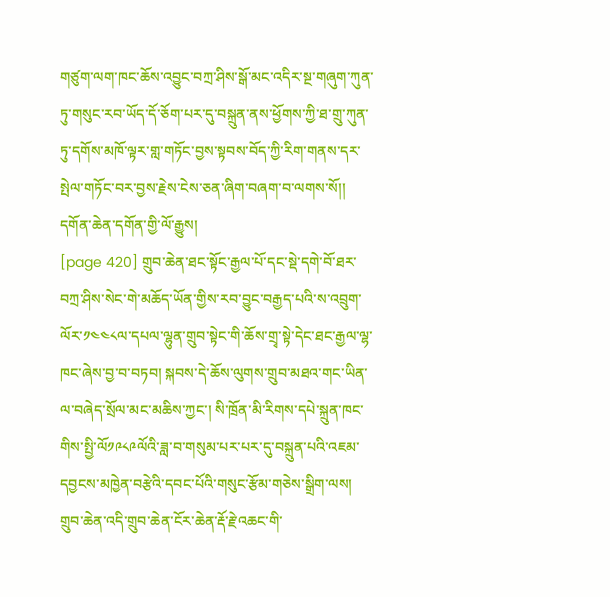གཙུག་ལག་ཁང་ཆོས་འབྱུང་བཀྲ་ཤིས་སྒོ་མང་འདིར་སྔ་གཞུག་ཀུན་ཏུ་གསུང་རབ་ཡོད་དོ་ཅོག་པར་དུ་བསྐྲུན་ནས་ཕྱོགས་ཀྱི་ཐ་གྲུ་ཀུན་ཏུ་དགོས་མཁོ་ལྟར་གླ་གཏོང་བྱས་སྟབས་བོད་ཀྱི་རིག་གནས་དར་སྤེལ་གཏོང་བར་བྱས་རྗེས་ངེས་ཅན་ཞིག་བཞག་བ་ལགས་སོ།།
དགོན་ཆེན་དགོན་གྱི་ལོ་རྒྱུས།
[page 420] གྲུབ་ཆེན་ཐང་སྟོང་རྒྱལ་པོ་དང་སྡེ་དགེ་བོ་ཐར་བཀྲ་ཤིས་སེང་གེ་མཆོད་ཡོན་གྱིས་རབ་བྱུང་བརྒྱད་པའི་ས་འབྲུག་ལོར་༡༤༤༨ལ་དཔལ་ལྷུན་གྲུབ་སྟེང་གི་ཆོས་གྲྭ་སྟེ་དེང་ཐང་རྒྱལ་ལྷ་ཁང་ཞེས་བྱ་བ་བཏབ། སྐབས་དེ་ཆོས་ལུགས་གྲུབ་མཐའ་གང་ཡིན་ལ་བཞེད་སྲོལ་མང་མཆིས་ཀྱང་། སི་ཁྲོན་མི་རིགས་དཔེ་སྐྲུན་ཁང་གིས་སྤྱི་ལོ༡༩༨༩ལོའི་ཟླ་བ་གསུམ་པར་པར་དུ་བསྐྲུན་པའི་འཇམ་དབྱངས་མཁྱེན་བརྩེའི་དབང་པོའི་གསུང་རྩོམ་གཅེས་སྒྲིག་ལས། གྲུབ་ཆེན་འདི་གྲུབ་ཆེན་ངོར་ཆེན་རྡོ་རྗེ་འཆང་གི་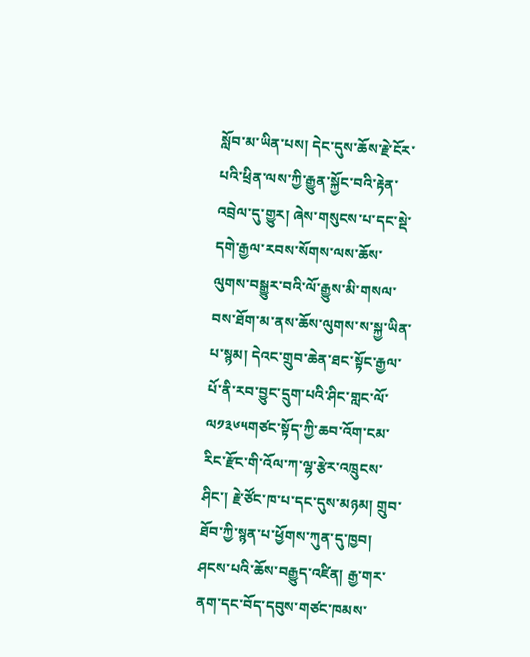སློབ་མ་ཡིན་པས། དེང་དུས་ཆོས་རྗེ་ངོར་པའི་ཕྲིན་ལས་ཀྱི་རྒྱུན་སྐྱོང་བའི་རྟེན་འབྲེལ་དུ་གྱུར། ཞེས་གསུངས་པ་དང་སྡེ་དགེ་རྒྱལ་རབས་སོགས་ལས་ཆོས་ལུགས་བསྒྱུར་བའི་ལོ་རྒྱུས་མི་གསལ་བས་ཐོག་མ་ནས་ཆོས་ལུགས་ས་སྐྱ་ཡིན་པ་སྙམ། དེའང་གྲུབ་ཆེན་ཐང་སྟོང་རྒྱལ་པོ་ནི་རབ་བྱུང་དྲུག་པའི་ཤིང་གླང་ལོ་ལ༡༣༦༥གཙང་སྟོད་ཀྱི་ཆབ་འོག་ངམ་རིང་རྫོང་གི་འོལ་ཀ་ལྷ་རྩེར་འཁྲུངས་ཤིང་། རྗེ་ཙོང་ཁ་པ་དང་དུས་མཉམ། གྲུབ་ཐོབ་ཀྱི་སྙན་པ་ཕྱོགས་ཀུན་དུ་ཁྱབ། ཤངས་པའི་ཆོས་བརྒྱུད་འཛིན། རྒྱ་གར་ནག་དང་བོད་དབུས་གཙང་ཁམས་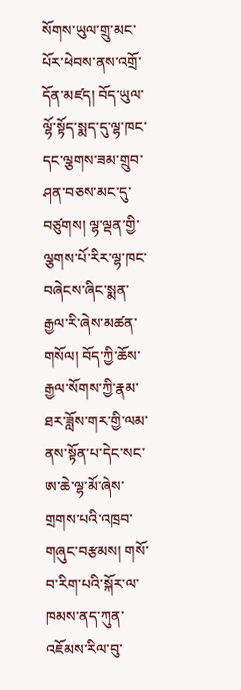སོགས་ཡུལ་གྲུ་མང་པོར་ཕེབས་ནས་འགྲོ་དོན་མཛད། བོད་ཡུལ་ལྷོ་སྟོད་སྨད་དུ་ལྷ་ཁང་དང་ལྕགས་ཟམ་གྲུབ་ཤན་བཅས་མང་དུ་བཙུགས། ལྷ་ལྡན་གྱི་ལྕགས་པོ་རིར་ལྷ་ཁང་བཞེངས་ཞིང་སྨན་རྒྱལ་རི་ཞེས་མཚན་གསོལ། བོད་ཀྱི་ཆོས་རྒྱལ་སོགས་ཀྱི་རྣམ་ཐར་ཟློས་གར་གྱི་ལམ་ནས་སྟོན་པ་དེང་སང་ཨ་ཆེ་ལྷ་མོ་ཞེས་གྲགས་པའི་འཁྲབ་གཞུང་བརྩམས། གསོ་བ་རིག་པའི་སྐོར་ལ་ཁམས་ནད་ཀུན་འཇོམས་རིལ་བུ་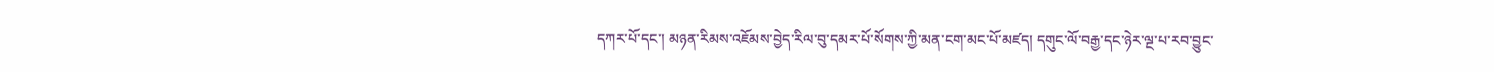དཀར་པོ་དང་། མཉན་རིམས་འཇོམས་བྱེད་རིལ་བུ་དམར་པོ་སོགས་ཀྱི་མན་ངག་མང་པོ་མཛད། དགུང་ལོ་བརྒྱ་དང་ཉེར་ལྔ་པ་རབ་བྱུང་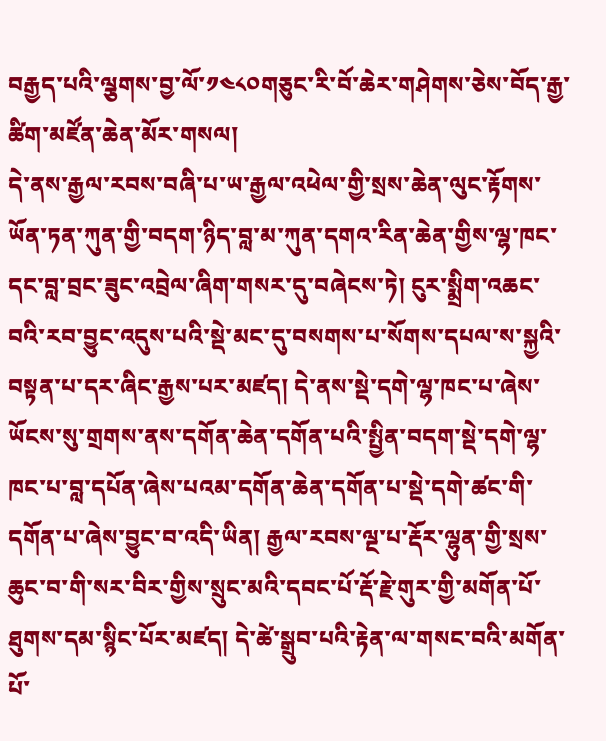བརྒྱད་པའི་ལྕགས་བྱ་ལོ་༡༤༨༠གཅུང་རི་བོ་ཆེར་གཤེགས་ཅེས་བོད་རྒྱ་ཚིག་མཛོན་ཆེན་མོར་གསལ།
དེ་ནས་རྒྱལ་རབས་བཞི་པ་ཡ་རྒྱལ་འཕེལ་གྱི་སྲས་ཆེན་ལུང་རྟོགས་ཡོན་ཏན་ཀུན་གྱི་བདག་ཉིད་བླ་མ་ཀུན་དགའ་རིན་ཆེན་གྱིས་ལྷ་ཁང་དང་བླ་བྲང་ཟུང་འབྲེལ་ཞིག་གསར་དུ་བཞེངས་ཏེ། ངུར་སྨྲིག་འཆང་བའི་རབ་བྱུང་འདུས་པའི་སྡེ་མང་དུ་བསགས་པ་སོགས་དཔལ་ས་སྐྱའི་བསྟན་པ་དར་ཞིང་རྒྱས་པར་མཛད། དེ་ནས་སྡེ་དགེ་ལྷ་ཁང་པ་ཞེས་ཡོངས་སུ་གྲགས་ནས་དགོན་ཆེན་དགོན་པའི་སྤྱིན་བདག་སྡེ་དགེ་ལྷ་ཁང་པ་བླ་དཔོན་ཞེས་པའམ་དགོན་ཆེན་དགོན་པ་སྡེ་དགེ་ཚང་གི་དགོན་པ་ཞེས་བྱུང་བ་འདི་ཡིན། རྒྱལ་རབས་ལྔ་པ་རྡོར་ལྷུན་གྱི་སྲས་ཆུང་བ་གི་སར་བིར་གྱིས་སྲུང་མའི་དབང་པོ་རྡོ་རྗེ་གུར་གྱི་མགོན་པོ་ཐུགས་དམ་སྙིང་པོར་མཛད། དེ་ཚེ་སྒྲུབ་པའི་རྟེན་ལ་གསང་བའི་མགོན་པོ་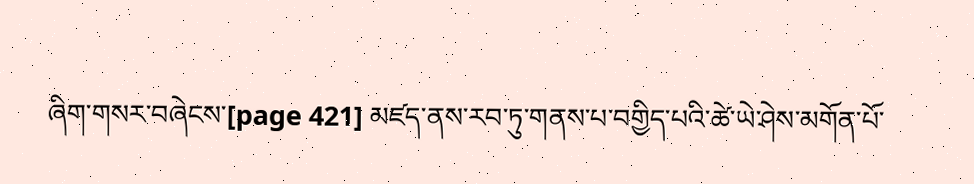ཞིག་གསར་བཞེངས་[page 421] མཛད་ནས་རབ་ཏུ་གནས་པ་བགྱིད་པའི་ཚེ་ཡེ་ཤེས་མགོན་པོ་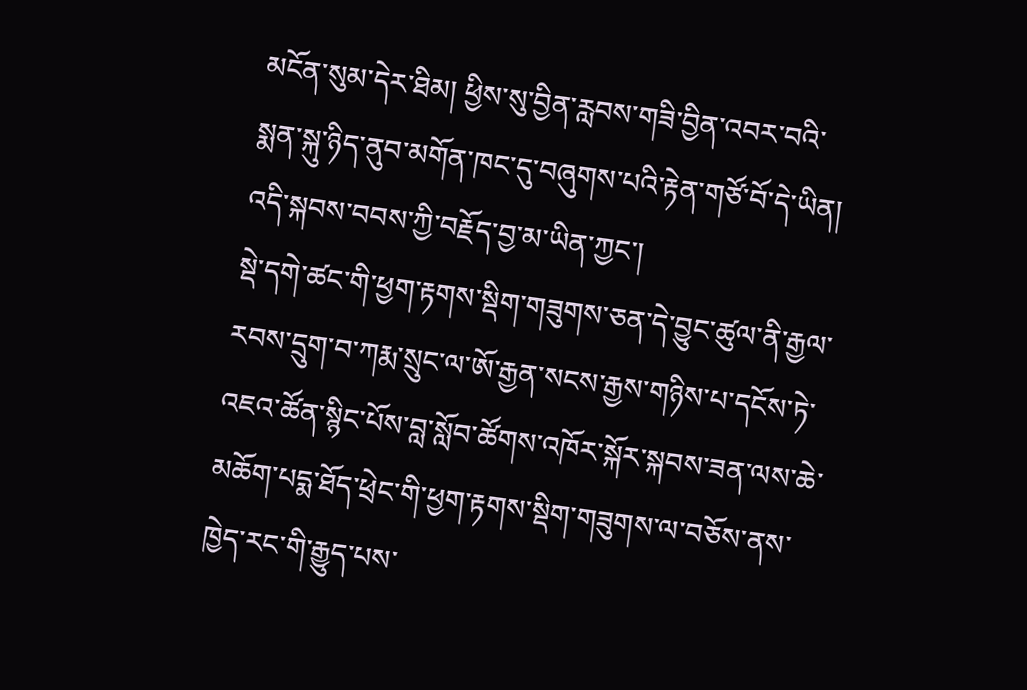མངོན་སུམ་དེར་ཐིམ། ཕྱིས་སུ་བྱིན་རླབས་གཟི་བྱིན་འབར་བའི་སྨན་སྐུ་ཉིད་ནུབ་མགོན་ཁང་དུ་བཞུགས་པའི་རྟེན་གཙོ་བོ་དེ་ཡིན། འདི་སྐབས་བབས་ཀྱི་བརྗོད་བྱ་མ་ཡིན་ཀྱང་།
སྡེ་དགེ་ཚང་གི་ཕྱག་རྟགས་སྡིག་གཟུགས་ཅན་དེ་བྱུང་ཚུལ་ནི་རྒྱལ་རབས་དྲུག་བ་ཀརྨ་སྲུང་ལ་ཨོ་རྒྱན་སངས་རྒྱས་གཉིས་པ་དངོས་ཏེ་འཇའ་ཚོན་སྙིང་པོས་བླ་སློབ་ཚོགས་འཁོར་སྐོར་སྐབས་ཟན་ལས་ཆེ་མཆོག་པདྨ་ཐོད་ཕྲེང་གི་ཕྱག་རྟགས་སྡིག་གཟུགས་ལ་བཅོས་ནས་ཁྱེད་རང་གི་རྒྱུད་པས་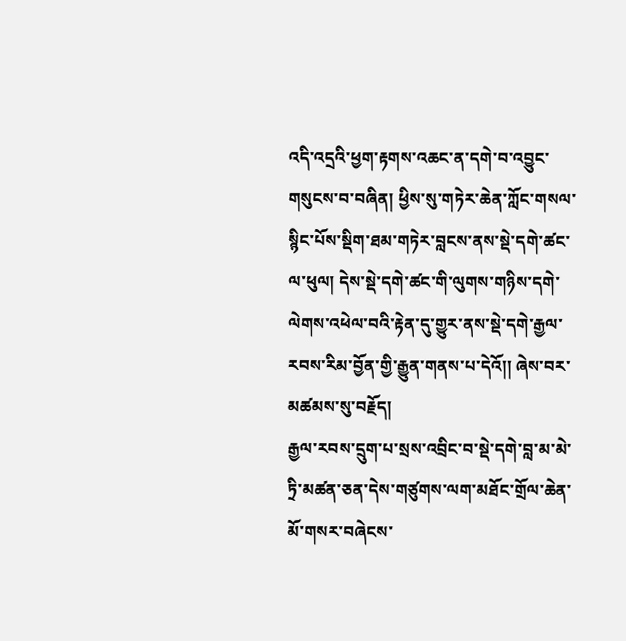འདི་འདྲའི་ཕྱག་རྟགས་འཆང་ན་དགེ་བ་འབྱུང་གསུངས་བ་བཞིན། ཕྱིས་སུ་གཏེར་ཆེན་ཀློང་གསལ་སྙིང་པོས་སྡིག་ཐམ་གཏེར་བླངས་ནས་སྡེ་དགེ་ཚང་ལ་ཕུལ། དེས་སྡེ་དགེ་ཚང་གི་ལུགས་གཉིས་དགེ་ལེགས་འཕེལ་བའི་རྟེན་དུ་གྱུར་ནས་སྡེ་དགེ་རྒྱལ་རབས་རིམ་བྱོན་གྱི་རྒྱུན་གནས་པ་དེའོ།། ཞེས་བར་མཚམས་སུ་བརྗོད།
རྒྱལ་རབས་དྲུག་པ་སྲས་འབྲིང་བ་སྡེ་དགེ་བླ་མ་མེ་ཏྲི་མཚན་ཅན་དེས་གཙུགས་ལག་མཐོང་གྲོལ་ཆེན་མོ་གསར་བཞེངས་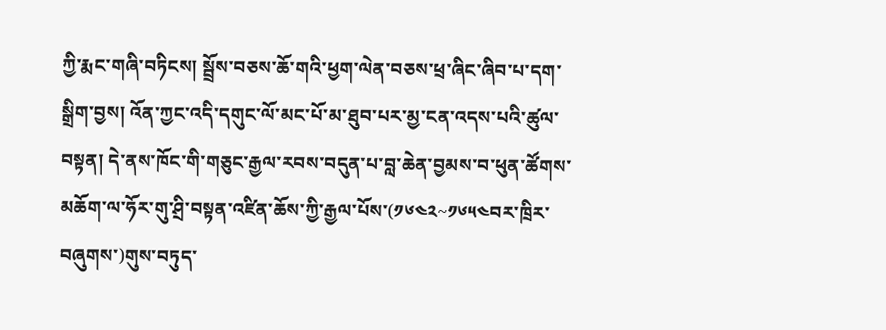ཀྱི་རྨང་གཞི་བཏིངས། སྦྲོས་བཅས་ཆོ་གའི་ཕྱག་ལེན་བཅས་ཕྲ་ཞིང་ཞིབ་པ་དག་སྒྲིག་བྱས། འོན་ཀྱང་འདི་དགུང་ལོ་མང་པོ་མ་ཐུབ་པར་མྱ་ངན་འདས་པའི་ཚུལ་བསྟན། དེ་ནས་ཁོང་གི་གཅུང་རྒྱལ་རབས་བདུན་པ་བླ་ཆེན་བྱམས་བ་ཕུན་ཚོགས་མཆོག་ལ་ཧོར་གུ་ཤྲི་བསྟན་འཛིན་ཆོས་ཀྱི་རྒྱལ་པོས་(༡༦༤༢~༡༦༥༤བར་ཁྲིར་བཞུགས་)གུས་བཏུད་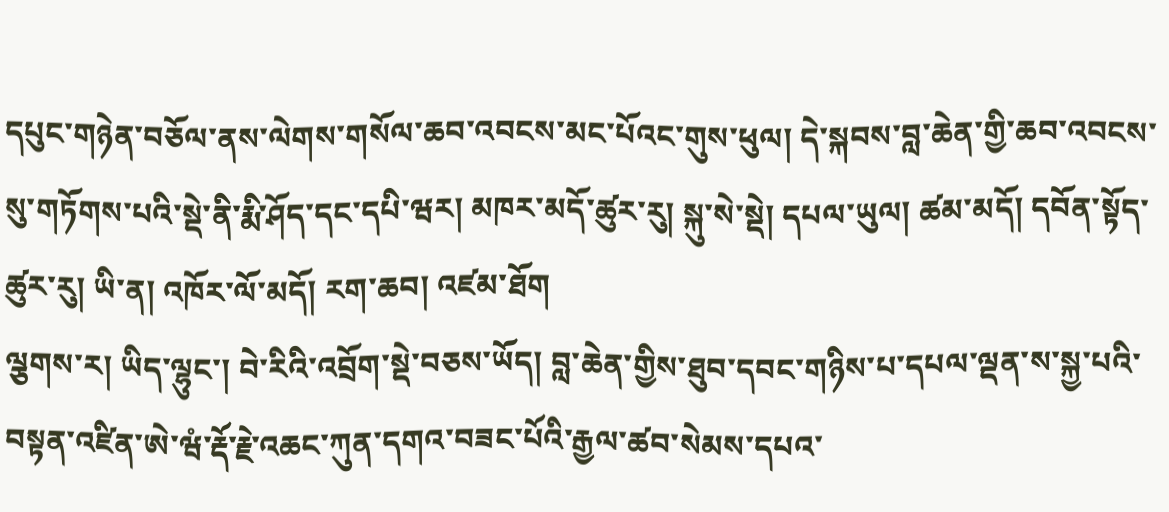དཔུང་གཉེན་བཅོལ་ནས་ལེགས་གསོལ་ཆབ་འབངས་མང་པོའང་གུས་ཕུལ། དེ་སྐབས་བླ་ཆེན་གྱི་ཆབ་འབངས་སུ་གཏོགས་པའི་སྡེ་ནི་རྨི་ཤོད་དང་དཔི་ཝར། མཁར་མདོ་ཚུར་རུ། སྐུ་སེ་སྡེ། དཔལ་ཡུལ། ཚམ་མདོ། དབོན་སྟོད་ཚུར་རུ། ཡི་ན། འཁོར་ལོ་མདོ། རག་ཆབ། འཛམ་ཐོག
ལྕགས་ར། ཡིད་ལྷུང་། བེ་རིའི་འབྲོག་སྡེ་བཅས་ཡོད། བླ་ཆེན་གྱིས་ཐུབ་དབང་གཉིས་པ་དཔལ་ལྡན་ས་སྐྱ་པའི་བསྟན་འཛིན་ཨེ་ཝཾ་རྡོ་རྗེ་འཆང་ཀུན་དགའ་བཟང་པོའི་རྒྱལ་ཚབ་སེམས་དཔའ་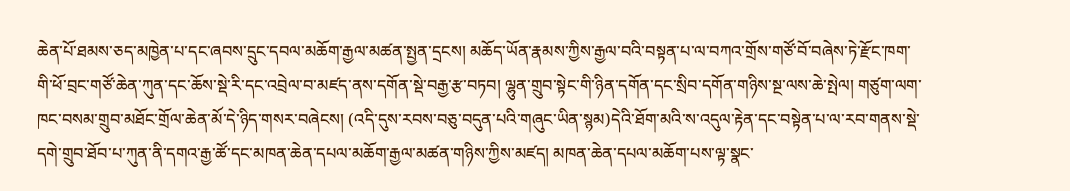ཆེན་པོ་ཐམས་ཅད་མཁྱེན་པ་དང་ཞབས་དྲུང་དབལ་མཆོག་རྒྱལ་མཚན་སྤྱན་དྲངས། མཆོད་ཡོན་རྣམས་ཀྱིས་རྒྱལ་བའི་བསྟན་པ་ལ་བཀའ་གྲོས་གཙོ་བོ་བཞེས་ཏེ་རྫོང་ཁག་གི་ཕོ་བྲང་གཙོ་ཆེན་ཀུན་དང་ཆོས་སྡེ་རི་དང་འབྲེལ་བ་མཛད་ནས་དགོན་སྡེ་བརྒྱ་རྩ་བཏབ། ལྷུན་གྲུབ་སྟེང་གི་ཉིན་དགོན་དང་སྲིབ་དགོན་གཉིས་སྔ་ལས་ཆེ་སྤེལ། གཙུག་ལག་ཁང་བསམ་གྲུབ་མཐོང་གྲོལ་ཆེན་མོ་དེ་ཉིད་གསར་བཞེངས། (འདི་དུས་རབས་བཅུ་བདུན་པའི་གཞུང་ཡིན་སྙམ)དེའི་ཐོག་མའི་ས་འདུལ་རྟེན་དང་བསྟེན་པ་ལ་རབ་གནས་སྡེ་དགེ་གྲུབ་ཐོབ་པ་ཀུན་ནི་དགའ་རྒྱ་ཚོ་དང་མཁན་ཆེན་དཔལ་མཆོག་རྒྱལ་མཚན་གཉིས་ཀྱིས་མཛད། མཁན་ཆེན་དཔལ་མཆོག་པས་ལྟ་སྣང་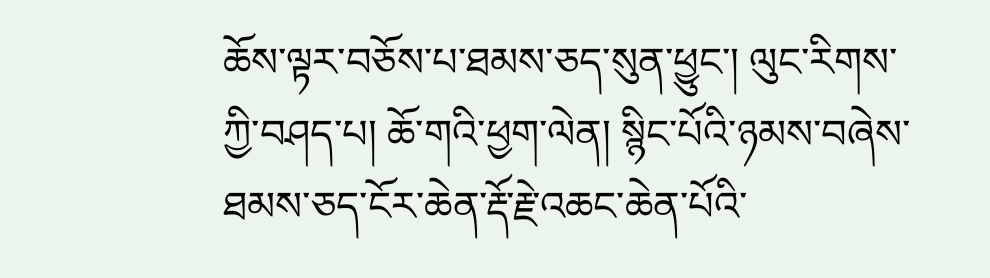ཆོས་ལྟར་བཅོས་པ་ཐམས་ཅད་སུན་ཕྱུང་། ལུང་རིགས་ཀྱི་བཤད་པ། ཆོ་གའི་ཕྱག་ལེན། སྙིང་པོའི་ཉམས་བཞེས་ཐམས་ཅད་ངོར་ཆེན་རྡོ་རྗེ་འཆང་ཆེན་པོའི་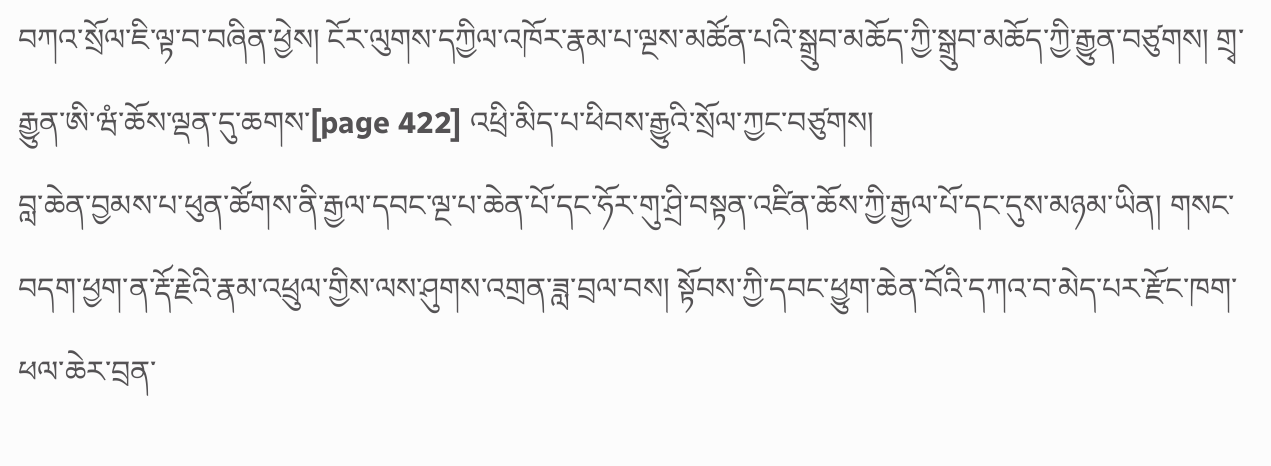བཀའ་སྲོལ་ཇི་ལྟ་བ་བཞིན་ཕྱེས། ངོར་ལུགས་དཀྱིལ་འཁོར་རྣམ་པ་ལྔས་མཚོན་པའི་སྒྲུབ་མཆོད་ཀྱི་སྒྲུབ་མཆོད་ཀྱི་རྒྱུན་བཙུགས། གྲྭ་རྒྱུན་ཨི་ཝཾ་ཆོས་ལྡན་དུ་ཆགས་[page 422] འཕྲི་མིད་པ་ཕིབས་རྒྱུའི་སྲོལ་ཀྱང་བཙུགས།
བླ་ཆེན་བྱམས་པ་ཕུན་ཚོགས་ནི་རྒྱལ་དབང་ལྔ་པ་ཆེན་པོ་དང་ཧོར་གུ་ཤྲི་བསྟན་འཛིན་ཆོས་ཀྱི་རྒྱལ་པོ་དང་དུས་མཉམ་ཡིན། གསང་བདག་ཕྱག་ན་རྡོ་རྗེའི་རྣམ་འཕྲུལ་གྱིས་ལས་ཤུགས་འགྲན་ཟླ་བྲལ་བས། སྟོབས་ཀྱི་དབང་ཕྱུག་ཆེན་བོའི་དཀའ་བ་མེད་པར་རྫོང་ཁག་ཕལ་ཆེར་བྲན་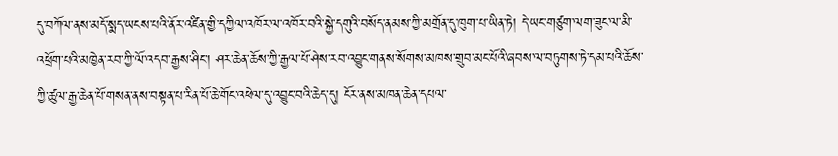དུ་བཀོལ་ནས་མདོ་སྨད་ཡངས་པའི་ནོར་འཛིན་གྱི་དཀྱིལ་འཁོར་ལ་འཁོར་བའི་སྐྱེ་དགུའི་བསོད་ནམས་ཀྱི་མགྲོན་དུ་ཁུག་པ་ཡིན་ཏེ། དེ་ཡང་གཙུག་ལག་ཟུང་ལ་མི་འཕྲོག་པའི་མཁྱེན་རབ་ཀྱི་ལོ་འདབ་རྒྱས་ཤིང་། ཤར་ཆེན་ཆོས་ཀྱི་རྒྱལ་པོ་ཤེས་རབ་འབྱུང་གནས་སོགས་མཁས་གྲུབ་མང་པོའི་ཞབས་ལ་བཏུགས་ཏེ་དམ་པའི་ཆོས་ཀྱི་ཚུལ་རྒྱ་ཆེན་པོ་གསན་ནས་བསྟན་པ་རིན་པོ་ཆེ་གོང་འཕེལ་དུ་འབྱུང་བའི་ཆེད་དུ། ངོར་ནས་མཁན་ཆེན་དཔལ་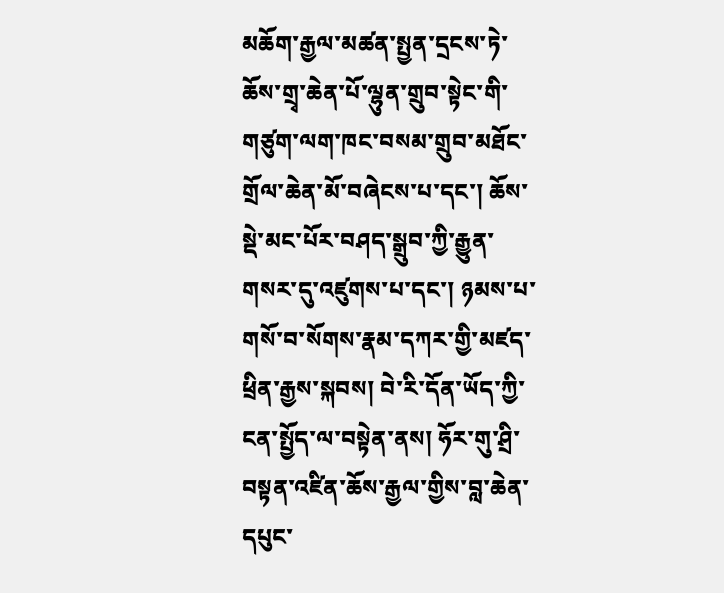མཆོག་རྒྱལ་མཚན་སྤྱན་དྲངས་ཏེ་ཆོས་གྲྭ་ཆེན་པོ་ལྷུན་གྲུབ་སྟེང་གི་གཙུག་ལག་ཁང་བསམ་གྲུབ་མཐོང་གྲོལ་ཆེན་མོ་བཞེངས་པ་དང་། ཆོས་སྡེ་མང་པོར་བཤད་སྒྲུབ་ཀྱི་རྒྱུན་གསར་དུ་འཛུགས་པ་དང་། ཉམས་པ་གསོ་བ་སོགས་རྣམ་དཀར་གྱི་མཛད་ཕྲིན་རྒྱས་སྐབས། བེ་རི་དོན་ཡོད་ཀྱི་ངན་སྤྱོད་ལ་བསྟེན་ནས། ཧོར་གུ་ཤྲི་བསྟན་འཛིན་ཆོས་རྒྱལ་གྱིས་བླ་ཆེན་དཔུང་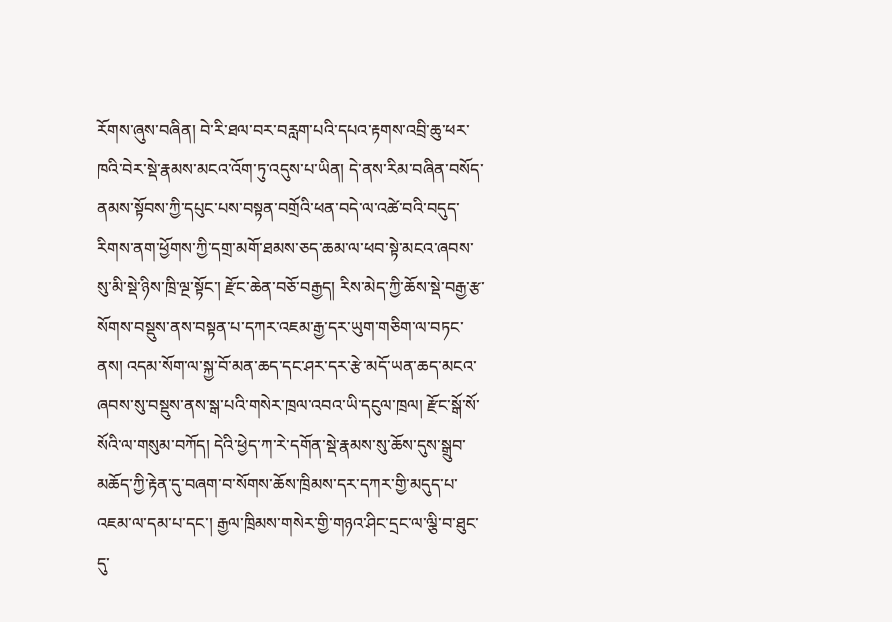རོགས་ཞུས་བཞིན། བེ་རི་ཐལ་བར་བརླག་པའི་དཔའ་རྟགས་འབྲི་ཆུ་ཕར་ཁའི་བེར་སྡེ་རྣམས་མངའ་འོག་ཏུ་འདུས་པ་ཡིན། དེ་ནས་རིམ་བཞིན་བསོད་ནམས་སྟོབས་ཀྱི་དཔུང་པས་བསྟན་བགྲོའི་ཕན་བདེ་ལ་འཚེ་བའི་བདུད་རིགས་ནག་ཕྱོགས་ཀྱི་དགྲ་མགོ་ཐམས་ཅད་ཆམ་ལ་ཕབ་སྟེ་མངའ་ཞབས་སུ་མི་སྡེ་ཉིས་ཁྲི་ལྔ་སྟོང་། རྫོང་ཆེན་བཅོ་བརྒྱད། རིས་མེད་ཀྱི་ཆོས་སྡེ་བརྒྱ་རྩ་སོགས་བསྡུས་ནས་བསྟན་པ་དཀར་འཇམ་རྒྱ་དར་ཡུག་གཅིག་ལ་བཏང་ནས། འདམ་སོག་ལ་སྐྱ་བོ་མན་ཆད་དང་ཤར་དར་རྩེ་མདོ་ཡན་ཆད་མངའ་ཞབས་སུ་བསྡུས་ནས་སྒ་པའི་གསེར་ཁྲལ་འབའ་ཡི་དངུལ་ཁྲལ། རྫོང་སྒོ་སོ་སོའི་ལ་གསུམ་བཀོད། དེའི་ཕྱེད་ཀ་རེ་དགོན་སྡེ་རྣམས་སུ་ཆོས་དུས་སྒྲུབ་མཆོད་ཀྱི་རྟེན་དུ་བཞག་བ་སོགས་ཆོས་ཁྲིམས་དར་དཀར་གྱི་མདུད་པ་འཇམ་ལ་དམ་པ་དང་། རྒྱལ་ཁྲིམས་གསེར་གྱི་གཉའ་ཤིང་དྲང་ལ་ལྕི་བ་ཐུང་དུ་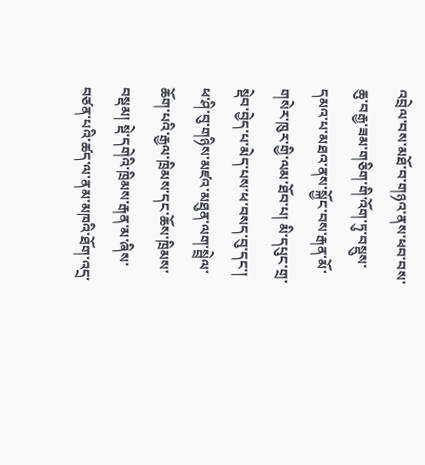འབྲེལ་བས་མཐོ་བ་གཉའ་ནས་ཕབ་བས་ཆུ་བརྒྱ་ཟམ་གཅིག་གི་འོག་ཏུ་བསྡུས་དམའ་པ་མཐའ་ནས་སྐྱོང་བས་རྒན་མོ་གསེར་ཁུར་གྱི་ལམ་ཐོབ་པ། མི་དཔུང་གྲ་སྡེབ་བྱེད་པ་མེད་པས་ཕ་བསད་བུ་དང་། ཕ་ཤི་བུ་གཉིས་མཛའ་མཐུན་ལག་སྦྲེལ་ཆོག་པའི་རྒྱལ་ཁྲིམས་དང་ཆོས་ཁྲིམས་བསྡམ། སྡེ་དགེའི་ཁྲིམས་རྒན་མ་ཞིས་བཙན་པའི་ཚད་ལ་ནམ་མཁའི་ཐོག་འདྲ་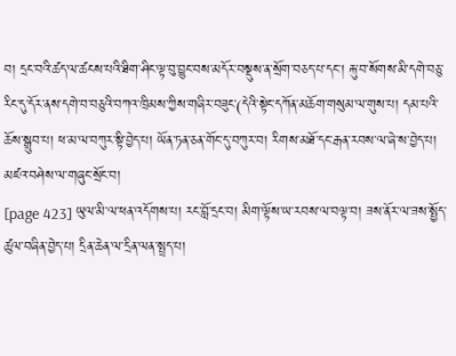བ། དྲང་བའི་ཚད་ལ་ཚངས་པའི་ཐིག་ཤིང་ལྟ་བུ་བྱུང་བས་མདོར་བསྡུས་ན་སྲོག་བཅད་པ་དང་། རྐུ་བ་སོགས་མི་དགེ་བཅུ་རིང་དུ་དོར་ནས་དགེ་བ་བཅུའི་བཀའ་ཁྲིམས་ཀྱིས་གཞིར་བཟུང་(དེའི་སྟེང་དཀོན་མཆོག་གསུམ་ལ་གུས་པ། དམ་པའི་ཆོས་སྒྲུབ་པ། ཕ་མ་ལ་བཀུར་སྟི་བྱེད་པ། ཡོན་ཏན་ཅན་གོང་དུ་བཀུར་བ། རིགས་མཐོ་དང་རྒན་རབས་ལ་ཞེ་ས་བྱེད་པ། མཛའ་བཤེས་ལ་གཞུང་སྲོང་བ།
[page 423] ཡུལ་མི་ལ་ཕན་འདོགས་པ། རང་བློ་དྲང་བ། མིག་ལྟོས་ཡ་རབས་ལ་བལྟ་བ། ཟས་ནོར་ལ་ཟས་སྤྱོད་ཚུལ་བཞིན་བྱེད་པ། དྲིན་ཆེན་ལ་དྲིན་ལན་སྤྲད་པ།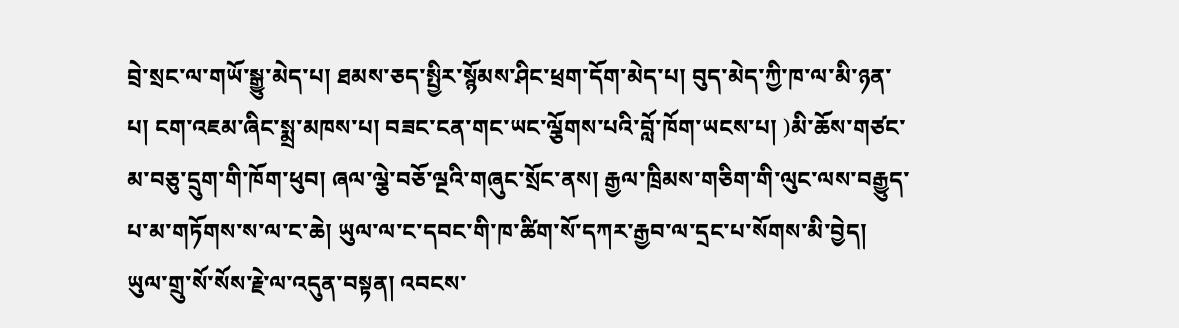བྲེ་སྲང་ལ་གཡོ་སྒྱུ་མེད་པ། ཐམས་ཅད་སྤྱིར་སྙོམས་ཤིང་ཕྲག་དོག་མེད་པ། བུད་མེད་ཀྱི་ཁ་ལ་མི་ཉན་པ། ངག་འཇམ་ཞིང་སྨྲ་མཁས་པ། བཟང་ངན་གང་ཡང་ལྕོགས་པའི་བློ་ཁོག་ཡངས་པ། )མི་ཆོས་གཙང་མ་བཅུ་དྲུག་གི་ཁོག་ཕུབ། ཞལ་ལྕེ་བཅོ་ལྔའི་གཞུང་སྲོང་ནས། རྒྱལ་ཁྲིམས་གཅིག་གི་ལུང་ལས་བརྒྱུད་པ་མ་གཏོགས་ས་ལ་ང་ཆེ། ཡུལ་ལ་ང་དབང་གི་ཁ་ཚིག་སོ་དཀར་རྒྱབ་ལ་དྲང་པ་སོགས་མི་བྱེད། ཡུལ་གྲུ་སོ་སོས་རྗེ་ལ་འདུན་བསྟན། འབངས་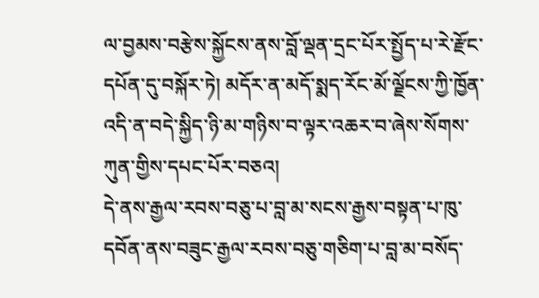ལ་བྱམས་བརྩེས་སྐྱོངས་ནས་བློ་ལྡན་དྲང་པོར་སྤྱོད་པ་རེ་རྫོང་དཔོན་དུ་བསྐོར་ཏེ། མདོར་ན་མདོ་སྨད་རོང་མོ་ལྗོངས་ཀྱི་ཁྱོན་འདི་ན་བདེ་སྐྱིད་ཉི་མ་གཉིས་བ་ལྟར་འཆར་བ་ཞེས་སོགས་ཀུན་གྱིས་དཔང་པོར་བཅའ།
དེ་ནས་རྒྱལ་རབས་བཅུ་པ་བླ་མ་སངས་རྒྱས་བསྟན་པ་ཁུ་དབོན་ནས་བཟུང་རྒྱལ་རབས་བཅུ་གཅིག་པ་བླ་མ་བསོད་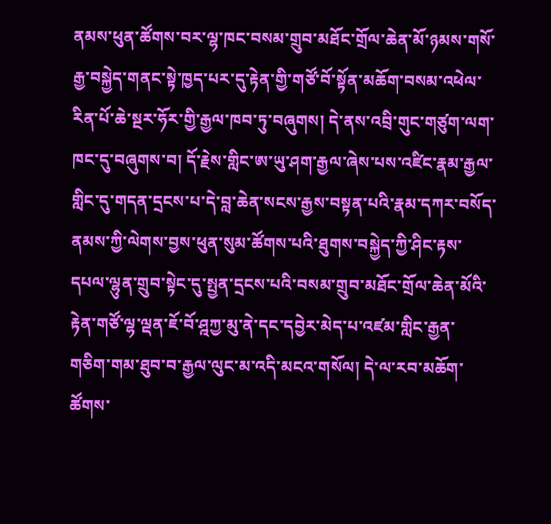ནམས་ཕུན་ཚོགས་བར་ལྷ་ཁང་བསམ་གྲུབ་མཐོང་གྲོལ་ཆེན་མོ་ཉམས་གསོ་རྒྱ་བསྐྱེད་གནང་སྟེ་ཁྱད་པར་དུ་རྟེན་གྱི་གཙོ་བོ་སྟོན་མཆོག་བསམ་འཕེལ་རིན་པོ་ཆེ་སྔར་ཧོར་གྱི་རྒྱལ་ཁབ་ཏུ་བཞུགས། དེ་ནས་འབྲི་གུང་གཙུག་ལག་ཁང་དུ་བཞུགས་བ། དོ་རྗེས་གླིང་ཨ་ཡུ་ཤག་རྒྱལ་ཞེས་པས་འཛིང་རྣམ་རྒྱལ་གླིང་དུ་གདན་དྲངས་པ་དེ་བླ་ཆེན་སངས་རྒྱས་བསྟན་པའི་རྣམ་དཀར་བསོད་ནམས་ཀྱི་ལེགས་བྱས་ཕུན་སུམ་ཚོགས་པའི་ཐུགས་བསྐྱེད་ཀྱི་ཤིང་རྟས་དཔལ་ལྷུན་གྲུབ་སྟེང་དུ་སྤྱན་དྲངས་པའི་བསམ་གྲུབ་མཐོང་གྲོལ་ཆེན་མོའི་རྟེན་གཙོ་ལྷ་ལྡན་ཇོ་བོ་ཤྰཀྱ་མུ་ནེ་དང་དབྱེར་མེད་པ་འཛམ་གླིང་རྒྱན་གཅིག་གམ་ཐུབ་བ་རྒྱལ་ལུང་མ་འདི་མངའ་གསོལ། དེ་ལ་རབ་མཆོག་ཚོགས་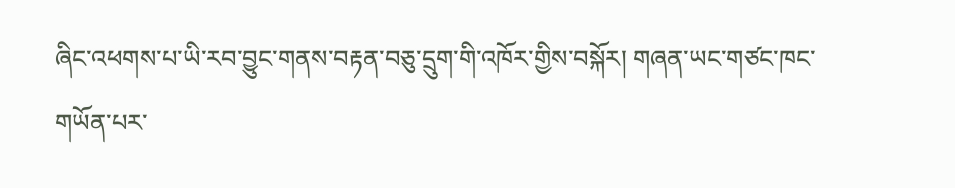ཞིང་འཕགས་པ་ཡི་རབ་བྱུང་གནས་བརྟན་བཅུ་དྲུག་གི་འཁོར་གྱིས་བསྐོར། གཞན་ཡང་གཙང་ཁང་གཡོན་པར་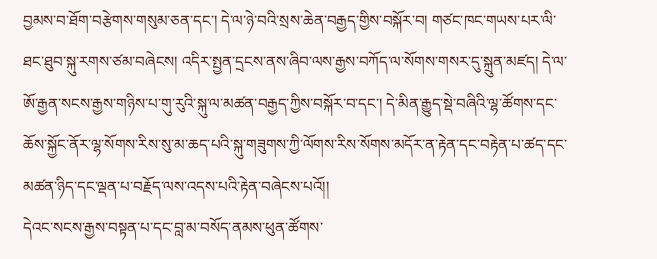བྱམས་བ་ཐོག་བརྩེགས་གསུམ་ཅན་དང་། དེ་ལ་ཉེ་བའི་སྲས་ཆེན་བརྒྱད་གྱིས་བསྐོར་བ། གཙང་ཁང་གཡས་པར་ལི་ཐང་ཐུབ་སྐུ་རགས་ཙམ་བཞེངས། འདིར་སྤྱན་དྲངས་ནས་ཞིབ་ལས་རྒྱས་བཀོད་ལ་སོགས་གསར་དུ་སྐྲུན་མཛད། དེ་ལ་ཨོ་རྒྱན་སངས་རྒྱས་གཉིས་པ་གུ་རུའི་སྐུ་ལ་མཚན་བརྒྱད་ཀྱིས་བསྐོར་བ་དང་། དེ་མིན་རྒྱུད་སྡེ་བཞིའི་ལྷ་ཚོགས་དང་ཆོས་སྐྱོང་ནོར་ལྷ་སོགས་རིས་སུ་མ་ཆད་པའི་སྐུ་གཟུགས་ཀྱི་ལོགས་རིས་སོགས་མདོར་ན་རྟེན་དང་བརྟེན་པ་ཚད་དང་མཚན་ཉིད་དང་ལྡན་པ་བརྗོད་ལས་འདས་པའི་རྟེན་བཞེངས་པའོ།།
དེའང་སངས་རྒྱས་བསྟན་པ་དང་བླ་མ་བསོད་ནམས་ཕུན་ཚོགས་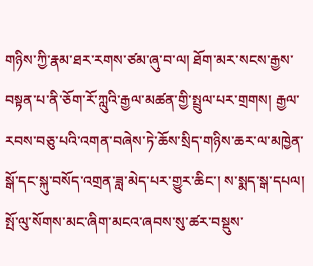གཉིས་ཀྱི་རྣམ་ཐར་རགས་ཙམ་ཞུ་བ་ལ། ཐོག་མར་སངས་རྒྱས་བསྟན་པ་ནི་ཅོག་རོ་ཀླུའི་རྒྱལ་མཚན་གྱི་སྤྲུལ་པར་གྲགས། རྒྱལ་རབས་བཅུ་པའི་འགན་བཞེས་ཏེ་ཆོས་སྲིད་གཉིས་ཆར་ལ་མཁྱེན་སྒོ་དང་སྐུ་བསོད་འགྲན་ཟླ་མེད་པར་གྱུར་ཆིང་། ས་སྨད་སྒ་དཔལ། སྤོ་ལུ་སོགས་མང་ཞིག་མངའ་ཞབས་སུ་ཚར་བསྡུས་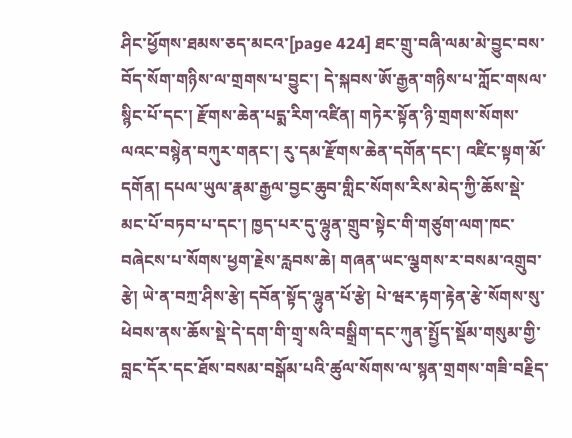ཤིང་ཕྱོགས་ཐམས་ཅད་མངའ་[page 424] ཐང་གྲུ་བཞི་ལམ་མེ་བྱུང་བས་བོད་སོག་གཉིས་ལ་གྲགས་པ་བྱུང་། དེ་སྐབས་ཨོ་རྒྱན་གཉིས་པ་ཀློང་གསལ་སྙིང་པོ་དང་། རྫོགས་ཆེན་པདྨ་རིག་འཛིན། གཏེར་སྟོན་ཉི་གྲགས་སོགས་ལའང་བསྙེན་བཀུར་གནང་། རུ་དམ་རྫོགས་ཆེན་དགོན་དང་། འཛིང་སྟག་མོ་དགོན། དཔལ་ཡུལ་རྣམ་རྒྱལ་བྱང་ཆུབ་གླིང་སོགས་རིས་མེད་ཀྱི་ཆོས་སྡེ་མང་པོ་བཏབ་པ་དང་། ཁྱད་པར་དུ་ལྷུན་གྲུབ་སྟེང་གི་གཙུག་ལག་ཁང་བཞེངས་པ་སོགས་ཕྱག་རྗེས་རླབས་ཆེ། གཞན་ཡང་ལྕགས་ར་བསམ་འགྲུབ་རྩེ། ཡེ་ན་བཀྲ་ཤིས་རྩེ། དབོན་སྟོད་ལྷུན་པོ་རྩེ། པེ་ཝར་རྟག་རྟེན་རྩེ་སོགས་སུ་ཕེབས་ནས་ཆོས་སྡེ་དེ་དག་གི་གྲྭ་སའི་བསྒྲིག་དང་ཀུན་སྤྱོད་སྡོམ་གསུམ་གྱི་བླང་དོར་དང་ཐོས་བསམ་བསྒོམ་པའི་ཚུལ་སོགས་ལ་སྙན་གྲགས་གཟི་བརྗིད་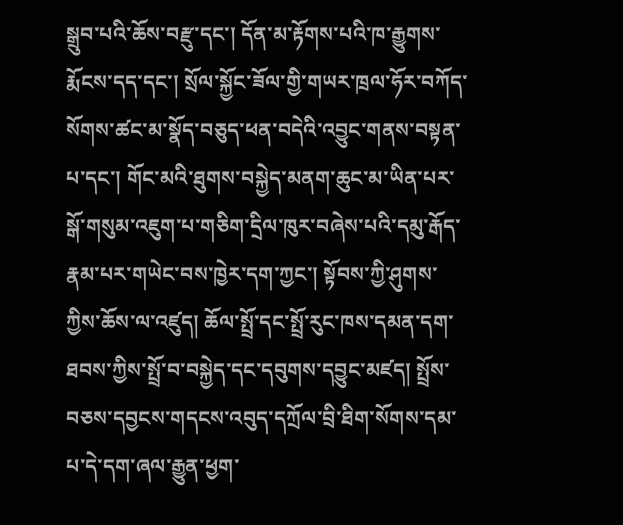སྒྲུབ་པའི་ཆོས་བརྫུ་དང་། དོན་མ་རྟོགས་པའི་ཁ་རྒྱུགས་རྨོངས་དད་དང་། སྲོལ་སྐྱོང་ཟོལ་གྱི་གཡར་ཁྲལ་ཧོར་བཀོད་སོགས་ཚང་མ་སྣོད་བཅུད་ཕན་བདེའི་འབྱུང་གནས་བསྟན་པ་དང་། གོང་མའི་ཐུགས་བསྐྱེད་མནག་ཆུང་མ་ཡིན་པར་སྒོ་གསུམ་འཇུག་པ་གཅིག་དྲིལ་ཁུར་བཞེས་པའི་དམུ་རྒོད་རྣམ་པར་གཡེང་བས་ཁྱེར་དག་ཀྱང་། སྟོབས་ཀྱི་ཤུགས་ཀྱིས་ཆོས་ལ་འཛུད། ཆོལ་སྤྲོ་དང་སྤྲོ་རུང་ཁས་དམན་དག་ཐབས་ཀྱིས་སྤྲོ་བ་བསྐྱེད་དང་དབུགས་དབྱུང་མཛད། སྤྲོས་བཅས་དབྱངས་གདངས་འབུད་དཀྲོལ་བྲི་ཐིག་སོགས་དམ་པ་དེ་དག་ཞལ་རྒྱུན་ཕྱག་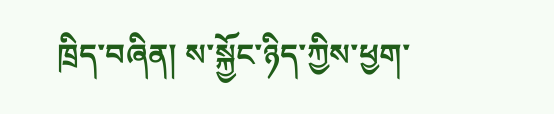ཁྲིད་བཞིན། ས་སྐྱོང་ཉིད་ཀྱིས་ཕྱག་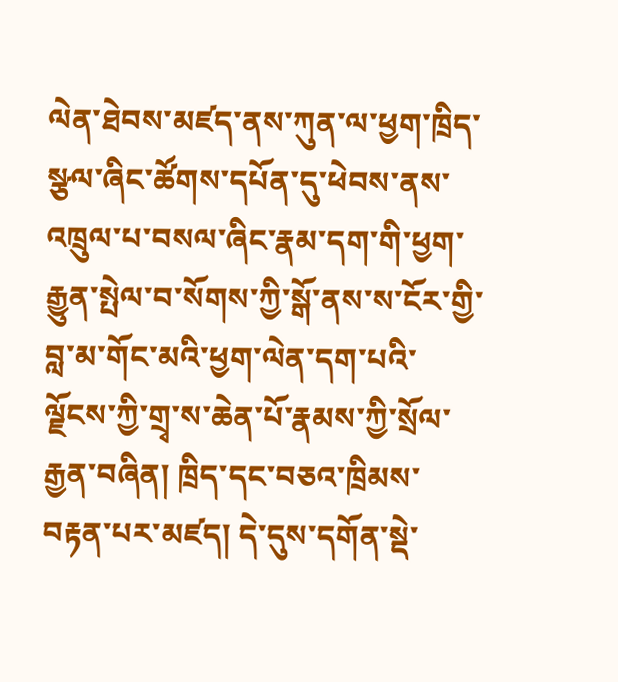ལེན་ཐེབས་མཛད་ནས་ཀུན་ལ་ཕྱག་ཁྲིད་སྩལ་ཞིང་ཚོགས་དཔོན་དུ་ཕེབས་ནས་འཁྲུལ་པ་བསལ་ཞིང་རྣམ་དག་གི་ཕྱག་རྒྱུན་སྤེལ་བ་སོགས་ཀྱི་སྒོ་ནས་ས་ངོར་གྱི་བླ་མ་གོང་མའི་ཕྱག་ལེན་དག་པའི་ལྗོངས་ཀྱི་གྲྭ་ས་ཆེན་པོ་རྣམས་ཀྱི་སྲོལ་རྒྱན་བཞིན། ཁྲིད་དང་བཅའ་ཁྲིམས་བརྟན་པར་མཛད། དེ་དུས་དགོན་སྡེ་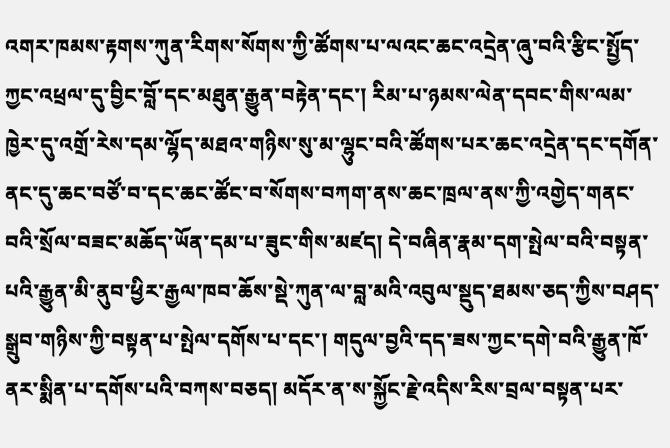འགར་ཁམས་རྟགས་ཀུན་རིགས་སོགས་ཀྱི་ཚོགས་པ་ལའང་ཆང་འདྲེན་ཞུ་བའི་རྩིང་སྤྱོད་ཀྱང་འཕྲལ་དུ་བྱིང་བློ་དང་མཐུན་རྒྱུན་བརྟེན་དང་། རིམ་པ་ཉམས་ལེན་དབང་གིས་ལམ་ཁྱེར་དུ་འགྲོ་རེས་དམ་ལྷོད་མཐའ་གཉིས་སུ་མ་ལྷུང་བའི་ཚོགས་པར་ཆང་འདྲེན་དང་དགོན་ནང་དུ་ཆང་བཙོ་བ་དང་ཆང་ཚོང་བ་སོགས་བཀག་ནས་ཆང་ཁྲལ་ནས་ཀྱི་འགྱེད་གནང་བའི་སྲོལ་བཟང་མཆོད་ཡོན་དམ་པ་ཟུང་གིས་མཛད། དེ་བཞིན་རྣམ་དག་སྤེལ་བའི་བསྟན་པའི་རྒྱུན་མི་ནུབ་ཕྱིར་རྒྱལ་ཁབ་ཆོས་སྡེ་ཀུན་ལ་བླ་མའི་འབུལ་སྡུད་ཐམས་ཅད་ཀྱིས་བཤད་སྒྲུབ་གཉིས་ཀྱི་བསྟན་པ་སྤེལ་དགོས་པ་དང་། གདུལ་བྱའི་དད་ཟས་ཀྱང་དགེ་བའི་རྒྱུན་ཁོ་ནར་སྨིན་པ་དགོས་པའི་བཀས་བཅད། མདོར་ན་ས་སྐྱོང་རྗེ་འདིས་རིས་བྲལ་བསྟན་པར་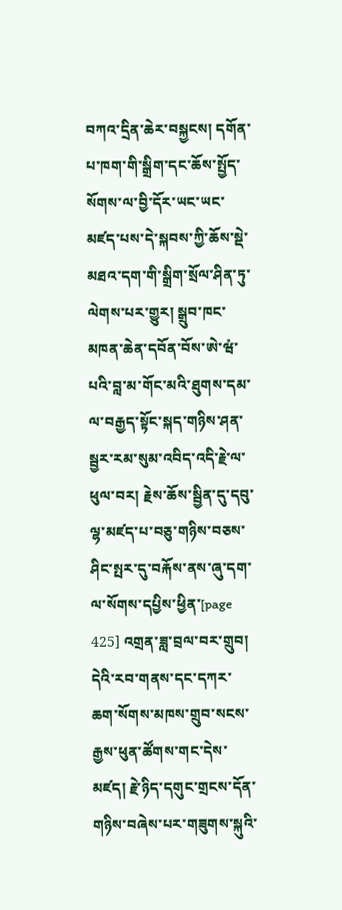བཀའ་དྲིན་ཆེར་བསྐྱངས། དགོན་པ་ཁག་གི་སྒྲིག་དང་ཆོས་སྤྱོད་སོགས་ལ་བྱི་དོར་ཡང་ཡང་མཛད་པས་དེ་སྐབས་ཀྱི་ཆོས་སྡེ་མཐའ་དག་གི་སྒྲིག་སྲོལ་ཤིན་ཏུ་ལེགས་པར་གྱུར། སྒྲུབ་ཁང་མཁན་ཆེན་དབོན་བོས་ཨེ་ཝཾ་པའི་བླ་མ་གོང་མའི་ཐུགས་དམ་ལ་བརྒྱད་སྟོང་སྐད་གཉིས་ཤན་སྦྱར་རམ་སུམ་འབིད་འདི་རྗེ་ལ་ཕུལ་བར། རྗེས་ཆོས་སྦྱིན་དུ་དབུ་ལྷ་མཛད་པ་བཅུ་གཉིས་བཅས་ཤིང་སྤར་དུ་བརྐོས་ནས་ཞུ་དག་ལ་སོགས་དཔྱིས་ཕྱིན་[page 425] འགྲན་ཟླ་བྲལ་བར་གྲུབ། དེའི་རབ་གནས་དང་དཀར་ཆག་སོགས་མཁས་གྲུབ་སངས་རྒྱས་ཕུན་ཚོགས་གང་དེས་མཛད། རྗེ་ཉིད་དགུང་གྲངས་དོན་གཉིས་བཞེས་པར་གཟུགས་སྐུའི་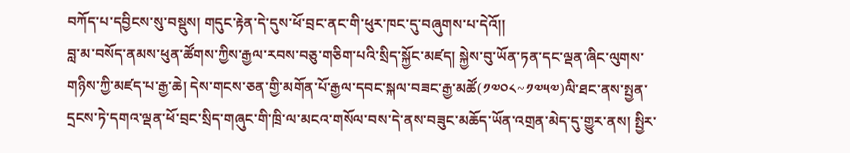བཀོད་པ་དབྱིངས་སུ་བསྡུས། གདུང་རྟེན་དེ་དུས་ཕོ་བྲང་ནང་གི་ཕུར་ཁང་དུ་བཞུགས་པ་དེའོ།།
བླ་མ་བསོད་ནམས་ཕུན་ཚོགས་ཀྱིས་རྒྱལ་རབས་བཅུ་གཅིག་པའི་སྲིད་སྐྱོང་མཛད། སྐྱེས་བུ་ཡོན་ཏན་དང་ལྡན་ཞིང་ལུགས་གཉིས་ཀྱི་མཛད་པ་རྒྱ་ཆེ། དེས་གངས་ཅན་གྱི་མགོན་པོ་རྒྱལ་དབང་སྐལ་བཟང་རྒྱ་མཚོ(༡༧༠༨~༡༧༥༧)ལི་ཐང་ནས་སྤྱན་དྲངས་ཏེ་དགའ་ལྡན་ཕོ་བྲང་སྲིད་གཞུང་གི་ཁྲི་ལ་མངའ་གསོལ་བས་དེ་ནས་བཟུང་མཆོད་ཡོན་འགྲན་མེད་དུ་གྱུར་ནས། སྤྱིར་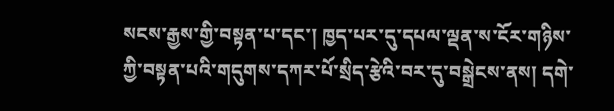སངས་རྒྱས་གྱི་བསྟན་པ་དང་། ཁྱད་པར་དུ་དཔལ་ལྡན་ས་ངོར་གཉིས་ཀྱི་བསྟན་པའི་གདུགས་དཀར་པོ་སྲིད་རྩེའི་བར་དུ་བསྒྲེངས་ནས། དགེ་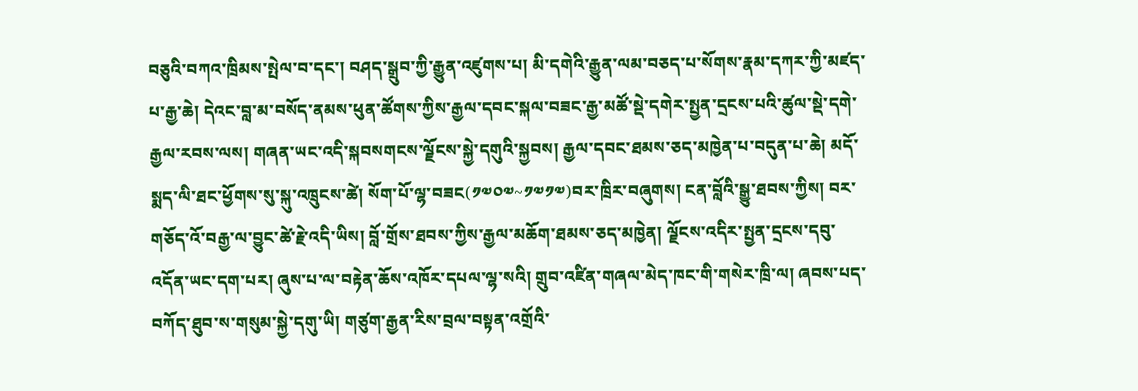བཅུའི་བཀའ་ཁྲིམས་སྤེལ་བ་དང་། བཤད་སྒྲུབ་ཀྱི་རྒྱུན་འཛུགས་པ། མི་དགེའི་རྒྱུན་ལམ་བཅད་པ་སོགས་རྣམ་དཀར་ཀྱི་མཛད་པ་རྒྱ་ཆེ། དེའང་བླ་མ་བསོད་ནམས་ཕུན་ཚོགས་ཀྱིས་རྒྱལ་དབང་སྐལ་བཟང་རྒྱ་མཚོ་སྡེ་དགེར་སྤྱན་དྲངས་པའི་ཚུལ་སྡེ་དགེ་རྒྱལ་རབས་ལས། གཞན་ཡང་འདི་སྐབསགངས་ལྗོངས་སྐྱེ་དགུའི་སྐྱབས། རྒྱལ་དབང་ཐམས་ཅད་མཁྱེན་པ་བདུན་པ་ཆེ། མདོ་སྨད་ལི་ཐང་ཕྱོགས་སུ་སྐུ་འཁྲུངས་ཚེ། སོག་པོ་ལྷ་བཟང(༡༧༠༧~༡༧༡༧)བར་ཁྲིར་བཞུགས། ངན་བློའི་སྒྱུ་ཐབས་ཀྱིས། བར་གཅོད་འོ་བརྒྱ་ལ་བྱུང་ཚེ་རྗེ་འདི་ཡིས། བློ་གྲོས་ཐབས་ཀྱིས་རྒྱལ་མཆོག་ཐམས་ཅད་མཁྱེན། ལྗོངས་འདིར་སྤྱན་དྲངས་དབུ་འདོན་ཡང་དག་པར། ཞུས་པ་ལ་བརྟེན་ཆོས་འཁོར་དཔལ་ལྷ་སའི། གྲུབ་འཛིན་གཞལ་མེད་ཁང་གི་གསེར་ཁྲི་ལ། ཞབས་པད་བཀོད་ཐུབ་ས་གསུམ་སྐྱེ་དགུ་ཡི། གཙུག་རྒྱན་རིས་བྲལ་བསྟན་འགྲོའི་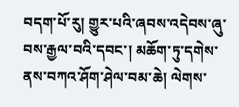བདག་པོ་རུ། གྱུར་པའི་ཞབས་འདེབས་ཞུ་བས་རྒྱལ་བའི་དབང་། མཆོག་ཏུ་དགེས་ནས་བཀའ་ཤོག་ཤེལ་བམ་ཆེ། ལེགས་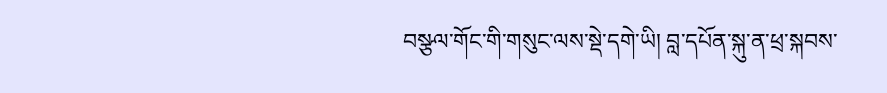བསྩལ་གོང་གི་གསུང་ལས་སྡེ་དགེ་ཡི། བླ་དཔོན་སྐུ་ན་ཕྲ་སྐབས་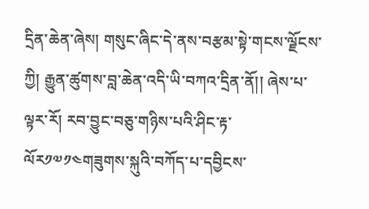དྲིན་ཆེན་ཞེས། གསུང་ཞིང་དེ་ནས་བརྩམ་སྟེ་གངས་ལྗོངས་ཀྱི། རྒྱུན་ཚུགས་བླ་ཆེན་འདི་ཡི་བཀའ་དྲིན་ནོ།། ཞེས་པ་ལྟར་རོ། རབ་བྱུང་བཅུ་གཉིས་པའི་ཤིང་རྟ་ལོར༡༧༡༤གཟུགས་སྐུའི་བཀོད་པ་དབྱིངས་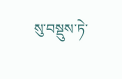སུ་བསྡུས་ཏེ་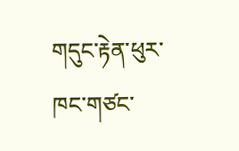གདུང་རྟེན་ཕུར་ཁང་གཙང་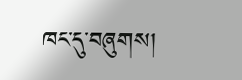ཁང་དུ་བཞུགས།